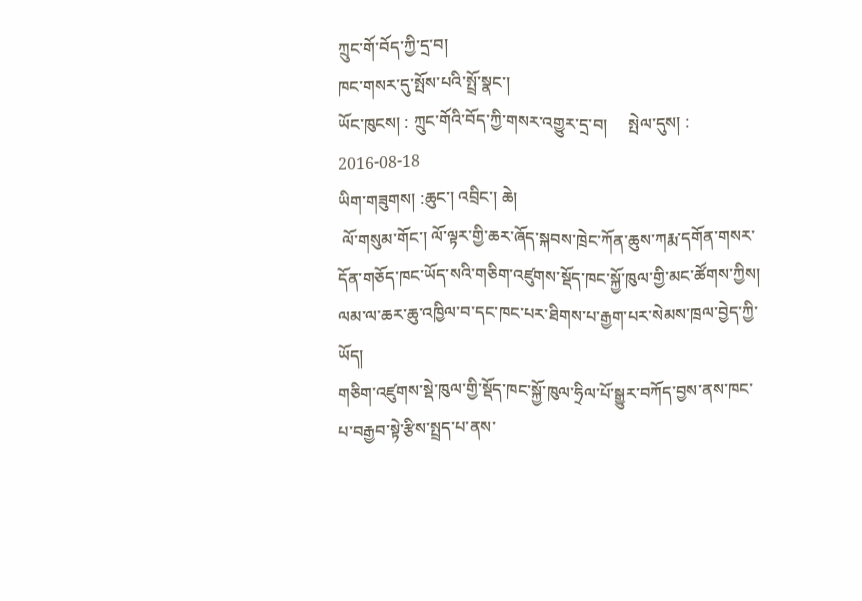ཀྲུང་གོ་བོད་ཀྱི་དྲ་བ།
ཁང་གསར་དུ་སྤོས་པའི་སྤྲོ་སྣང་།
ཡོང་ཁུངས། : ཀྲུང་གོའི་བོད་ཀྱི་གསར་འགྱུར་དྲ་བ།     སྤེལ་དུས། : 2016-08-18
ཡིག་གཟུགས། :ཆུང་། འབྲིང་། ཆེ།
 ལོ་གསུམ་གོང་། ལོ་ལྟར་གྱི་ཆར་ཞོད་སྐབས་ཁྲེང་ཀོན་ཆུས་ཀརྨ་དགོན་གསར་དོན་གཅོད་ཁང་ཡོད་སའི་གཅིག་འཛུགས་སྡོད་ཁང་སྐྱོ་ཁུལ་གྱི་མང་ཚོགས་ཀྱིས། ལམ་ལ་ཆར་ཆུ་འཁྱིལ་བ་དང་ཁང་པར་ཐིགས་པ་རྒྱག་པར་སེམས་ཁྲལ་བྱེད་ཀྱི་ཡོད།
གཅིག་འཛུགས་སྡེ་ཁུལ་གྱི་སྡོད་ཁང་སྐྱོ་ཁུལ་ཧྲིལ་པོ་སྒྱུར་བཀོད་བྱས་ནས་ཁང་པ་བརྒྱབ་སྟེ་རྩིས་སྤྲད་པ་ནས་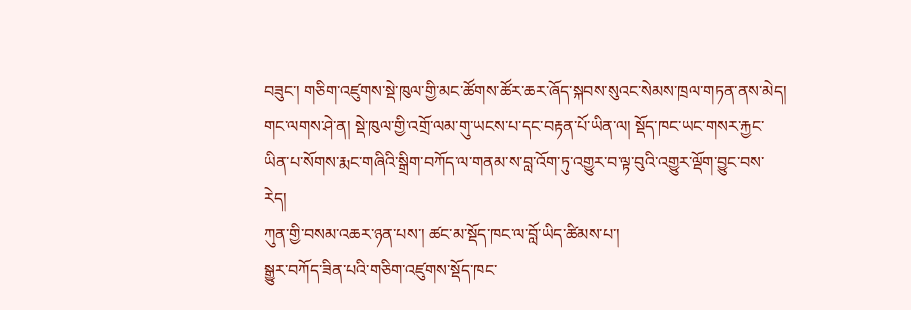བཟུང་། གཅིག་འཛུགས་སྡེ་ཁུལ་གྱི་མང་ཚོགས་ཚོར་ཆར་ཞོད་སྐབས་སུའང་སེམས་ཁྲལ་གཏན་ནས་མེད། གང་ལགས་ཤེ་ན། སྡེ་ཁུལ་གྱི་འགྲོ་ལམ་གུ་ཡངས་པ་དང་བརྟན་པོ་ཡིན་ལ། སྡོད་ཁང་ཡང་གསར་རྐྱང་ཡིན་པ་སོགས་རྨང་གཞིའི་སྒྲིག་བཀོད་ལ་གནམ་ས་བླ་འོག་ཏུ་འགྱུར་བ་ལྟ་བུའི་འགྱུར་ལྡོག་བྱུང་བས་རེད།
ཀུན་གྱི་བསམ་འཆར་ཉན་པས་། ཚང་མ་སྡོད་ཁང་ལ་བློ་ཡིད་ཚིམས་པ་།
སྒྱུར་བཀོད་ཟིན་པའི་གཅིག་འཛུགས་སྡོད་ཁང་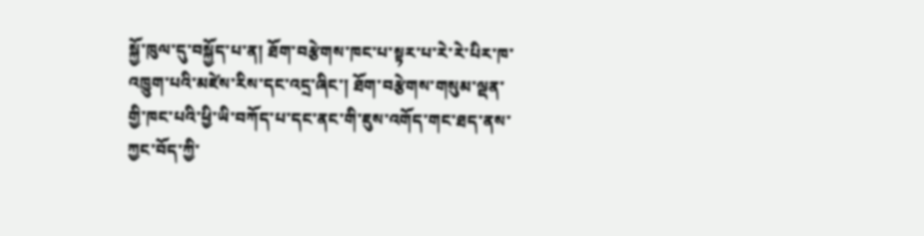སྐྱོ་ཁུལ་དུ་བསྐྱོད་པ་ན། ཐོག་བརྩེགས་ཁང་པ་སྟར་པ་རེ་རེ་པིར་ཁ་འཁྱུག་པའི་མཛེས་རིས་དང་འདྲ་ཞིང་། ཐོག་བརྩེགས་གསུམ་ལྡན་གྱི་ཁང་པའི་ཕྱི་ཡི་བཀོད་པ་དང་ནང་གི་ཇུས་འགོད་གང་ཐད་ནས་ཀྱང་བོད་ཀྱི་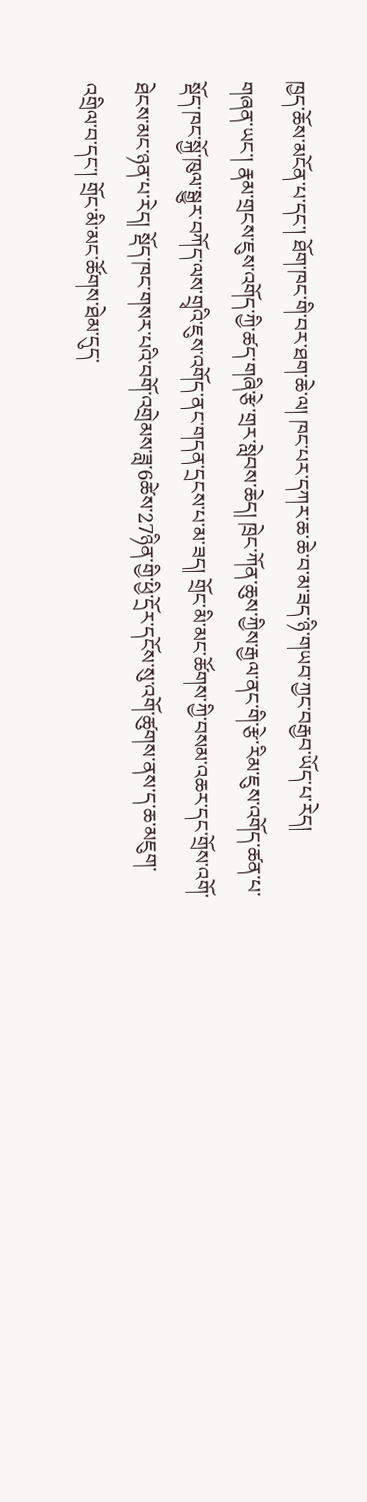ཁྱད་ཆོས་མངོན་པ་དང་། ཐོག་ཁང་གི་བར་ཐག་ཆེ་ལ། ཁང་པར་དཀར་ཆ་ཆེ་བ་མ་ཟད་ཉི་གཡབ་ཀྱང་བརྒྱབ་ཡོད་པ་རེད།
གཞན་ཡང་། རྣམ་གྲངས་ཇུས་འགོད་ཀྱི་ཚད་གཞི་རྩེ་གྲར་སླེབས་ཆེད། ཁྲེང་ཀོན་ཆུས་ཀྱིས་རྒྱལ་ནང་གི་རྩེ་རིམ་ཇུས་འགོད་ཚན་པ་སྡོད་ཁང་སྐྱོ་ཁུལ་སྒྱུར་བཀོད་ལས་གྲྭའི་ཇུས་འགོད་ནང་གདན་དྲངས་པ་མ་ཟད། གྲོང་མི་མང་ཚོགས་ཀྱི་བསམ་འཆར་དང་གྲོས་འགོ་ཐེངས་མང་ཉན་པ་རེད། སྡོད་ཁང་གསར་པའི་བགོ་འགྲེམས་ཟླ་6ཚེས་27ཉིན་གྱི་ཕྱི་དྲོར་དངོས་སུ་འགོ་ཚུགས་ནས་ད་ཆ་མཇུག་འགྲིལ་བ་དང་། གྲོང་མི་མང་ཚོགས་ཐེམ་དུད་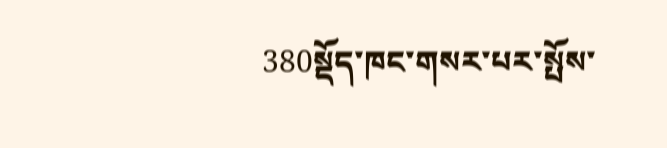380སྡོད་ཁང་གསར་པར་སྤོས་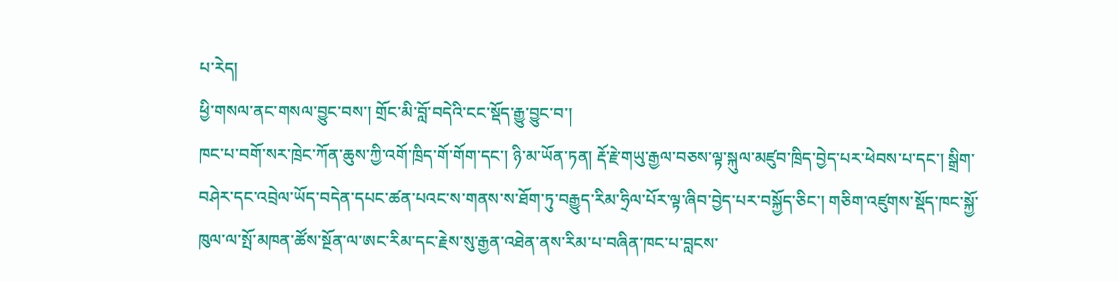པ་རེད།
ཕྱི་གསལ་ནང་གསལ་བྱུང་བས་། གྲོང་མི་བློ་བདེའི་ངང་སྡོད་རྒྱུ་བྱུང་བ་།
ཁང་པ་བགོ་སར་ཁྲེང་ཀོན་ཆུས་ཀྱི་འགོ་ཁྲིད་གོ་གོག་དང་། ཉི་མ་ཡོན་ཏན། རྡོ་རྗེ་གཡུ་རྒྱལ་བཅས་ལྟ་སྐུལ་མཛུབ་ཁྲིད་བྱེད་པར་ཕེབས་པ་དང་། སྒྲིག་བཤེར་དང་འབྲེལ་ཡོད་བདེན་དཔང་ཚན་པའང་ས་གནས་ས་ཐོག་ཏུ་བརྒྱུད་རིམ་ཧྲིལ་པོར་ལྟ་ཞིབ་བྱེད་པར་བསྐྱོད་ཅིང་། གཅིག་འཛུགས་སྡོད་ཁང་སྐྱོ་ཁུལ་ལ་སྤོ་མཁན་ཚོས་སྔོན་ལ་ཨང་རིམ་དང་རྗེས་སུ་རྒྱན་འཐེན་ནས་རིམ་པ་བཞིན་ཁང་པ་བླངས་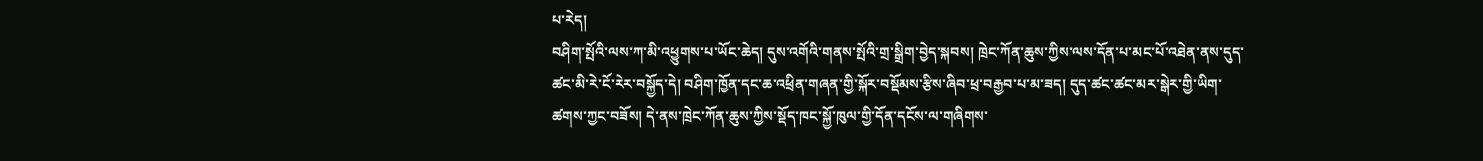པ་རེད།
བཤིག་སྤོའི་ལས་ཀ་མི་འཕྱུགས་པ་ཡོང་ཆེད། དུས་འགོའི་གནས་སྤོའི་གྲ་སྒྲིག་བྱེད་སྐབས། ཁྲེང་ཀོན་ཆུས་ཀྱིས་ལས་དོན་པ་མང་པོ་འཐེན་ནས་དུད་ཚང་མི་རེ་ངོ་རེར་བསྐྱོད་དེ། བཤིག་ཁྱོན་དང་ཆ་འཕྲིན་གཞན་གྱི་སྐོར་བསྡོམས་རྩིས་ཞིབ་ཕྲ་བརྒྱབ་པ་མ་ཟད། དུད་ཚང་ཚང་མར་སྒེར་གྱི་ཡིག་ཚགས་ཀྱང་བཟོས། དེ་ནས་ཁྲེང་ཀོན་ཆུས་ཀྱིས་སྡོད་ཁང་སྐྱོ་ཁུལ་གྱི་དོན་དངོས་ལ་གཞིགས་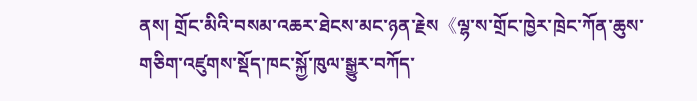ནས། གྲོང་མིའི་བསམ་འཆར་ཐེངས་མང་ཉན་རྗེས《ལྷ་ས་གྲོང་ཁྱེར་ཁྲེང་ཀོན་ཆུས་གཅིག་འཛུགས་སྡོད་ཁང་སྐྱོ་ཁུལ་སྒྱུར་བཀོད་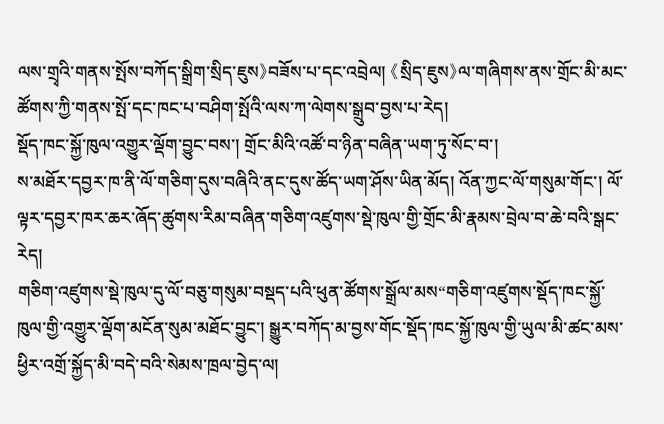ལས་གྲྭའི་གནས་སྤོས་བཀོད་སྒྲིག་སྲིད་ཇུས》བཟོས་པ་དང་འབྲེལ། 《སྲིད་ཇུས》ལ་གཞིགས་ནས་གྲོང་མི་མང་ཚོགས་ཀྱི་གནས་སྤོ་དང་ཁང་པ་བཤིག་སྤོའི་ལས་ཀ་ལེགས་སྒྲུབ་བྱས་པ་རེད།
སྡོད་ཁང་སྐྱོ་ཁུལ་འགྱུར་ལྡོག་བྱུང་བས་། གྲོང་མིའི་འཚོ་བ་ཉིན་བཞིན་ཡག་ཏུ་སོང་བ་།
ས་མཐོར་དབྱར་ཁ་ནི་ལོ་གཅིག་དུས་བཞིའི་ནང་དུས་ཚོད་ཡག་ཤོས་ཡིན་མོད། འོན་ཀྱང་ལོ་གསུམ་གོང་། ལོ་ལྟར་དབྱར་ཁར་ཆར་ཞོད་ཚུགས་རིམ་བཞིན་གཅིག་འཛུགས་སྡེ་ཁུལ་གྱི་གྲོང་མི་རྣམས་བྲེལ་བ་ཆེ་བའི་སྒང་རེད།
གཅིག་འཛུགས་སྡེ་ཁུལ་དུ་ལོ་བཅུ་གསུམ་བསྡད་པའི་ཕུན་ཚོགས་སྒྲོལ་མས“གཅིག་འཛུགས་སྡོད་ཁང་སྐྱོ་ཁུལ་གྱི་འགྱུར་ལྡོག་མངོན་སུམ་མཐོང་བྱུང་། སྒྱུར་བཀོད་མ་བྱས་གོང་སྡོད་ཁང་སྐྱོ་ཁུལ་གྱི་ཡུལ་མི་ཚང་མས་ཕྱིར་འགྲོ་སྐྱོད་མི་བདེ་བའི་སེམས་ཁྲལ་བྱེད་ལ།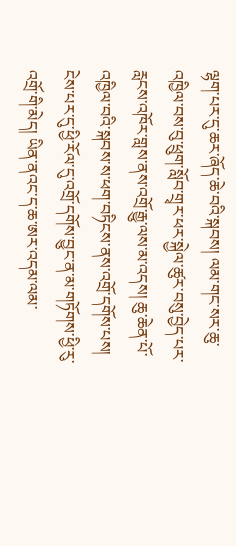ལྷག་པར་དུ་ཆར་ཞོད་ཆེ་བའི་སྐབས། ལམ་གང་སར་ཆུ་འཁྱིལ་བས་བུ་ཕྲུག་སློབ་གྲྭར་ཕར་སྐྱེལ་ཚུར་བསུ་བྱེད་པར་རླངས་འཁོར་གླས་ནས་འགྲོ་རྒྱུ་ལས་མ་འདས། ཆུ་ཆེན་པོ་འཁྱིལ་བའི་སྐབས་ས་ཕག་བཏིངས་ནས་འགྲོ་དགོས་པས། ངེས་པར་དུ་ཕྱི་རོལ་དུ་འགྲོ་དགོས་བྱུང་ན་མ་གཏོགས་ཕྱི་རུ་འགྲོ་གི་མེད། ཡིན་ནའང་ད་ཆ་ཨར་འདམ་ལམ་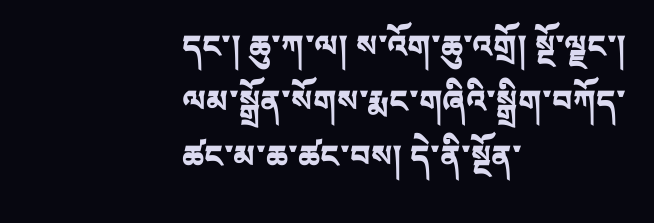དང་། ཆུ་ཀ་ལ། ས་འོག་ཆུ་འགྲོ། སྔོ་ལྗང་། ལམ་སྒྲོན་སོགས་རྨང་གཞིའི་སྒྲིག་བཀོད་ཚང་མ་ཆ་ཚང་བས། དེ་ནི་སྔོན་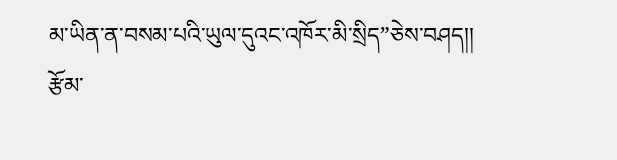མ་ཡིན་ན་བསམ་པའི་ཡུལ་དུའང་འཁོར་མི་སྲིད”ཅེས་བཤད།།
རྩོམ་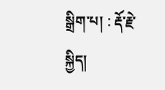སྒྲིག་པ། : རྡོ་རྗེ་སྐྱིད།